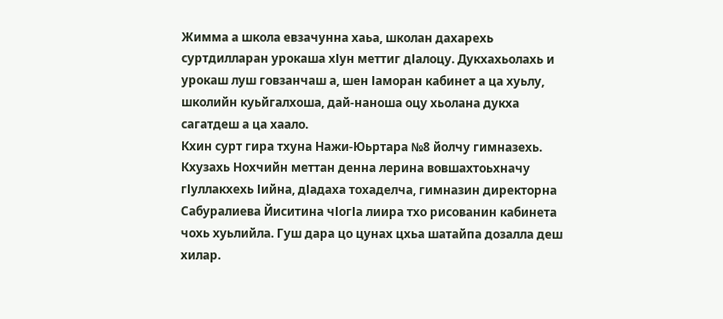Жимма а школа евзачунна хаьа, школан дахарехь суртдилларан урокаша хІун меттиг дІалоцу. Дукхахьолахь и урокаш луш говзанчаш а, шен Іаморан кабинет а ца хуьлу, школийн куьйгалхоша, дай-наноша оцу хьолана дукха сагатдеш а ца хаало.
Кхин сурт гира тхуна Нажи-Юьртара №8 йолчу гимназехь. Кхузахь Нохчийн меттан денна лерина вовшахтоьхначу гІуллакхехь Іийна, дІадаха тохаделча, гимназин директорна Сабуралиева Йиситина чІогІа лиира тхо рисованин кабинета чохь хуьлийла. Гуш дара цо цунах цхьа шатайпа дозалла деш хилар.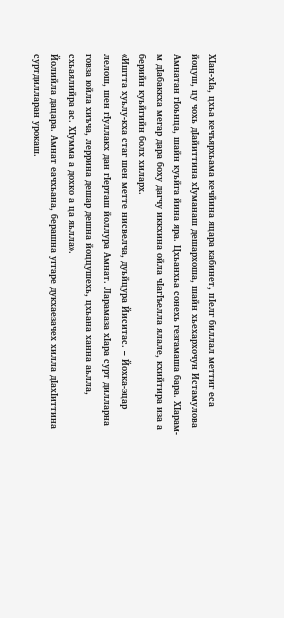ХІан-хІа, цхьа кечъярхьама кечйина яцара кабинет, пІелг биллал меттиг еса йоцуш, цу чохь дІайиттина хІуманаш дешархоша, шайн хьехархочун Истамулова Амнатан гІоьнца, шайн куьйга йина яра. Цхьанхьа сонехь гезгамаша бара. ХІарам-м дІабаккха мегар дара боху дагчу иккхина ойла чІагІъелла ялале, кхийтира иза а берийн куьйгийн болх хиларх.
«Иштта хуьлу-кха стаг шен метте нисвелча, дуьйцура Йиситас. – Йохка-эцар лелош, шен гІуллакх дан гІерташ йоллура Амнат. Ларамаза хІара сурт дилларна говза юйла хиъча, леррина дешар дешна йоццушехь, цхьана ханна аьлла, схьаялийра ас. ХІумма а дохко а ца яьлла».
Йолийла дацара. Амнат еачхьана, берашна уггаре дукхаезачех хилла дІахІиттина суртдилларан урокаш.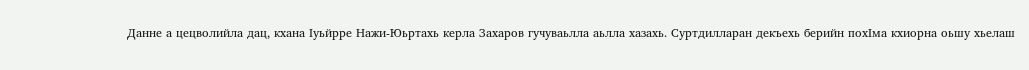Данне а цецволийла дац, кхана Іуьйрре Нажи-Юьртахь керла Захаров гучуваьлла аьлла хазахь. Суртдилларан декъехь берийн похІма кхиорна оьшу хьелаш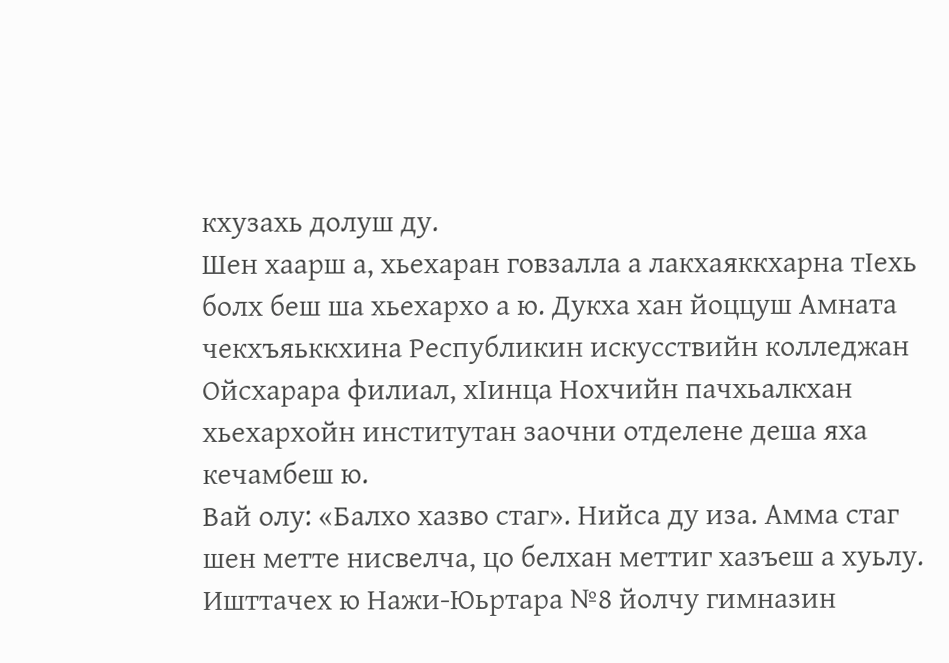кхузахь долуш ду.
Шен хаарш а, хьехаран говзалла а лакхаяккхарна тІехь болх беш ша хьехархо а ю. Дукха хан йоццуш Амната чекхъяьккхина Республикин искусствийн колледжан Ойсхарара филиал, хІинца Нохчийн пачхьалкхан хьехархойн институтан заочни отделене деша яха кечамбеш ю.
Вай олу: «Балхо хазво стаг». Нийса ду иза. Амма стаг шен метте нисвелча, цо белхан меттиг хазъеш а хуьлу. Ишттачех ю Нажи-Юьртара №8 йолчу гимназин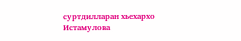суртдилларан хьехархо Истамулова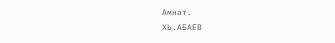Амнат.
ХЬ.АБАЕВ